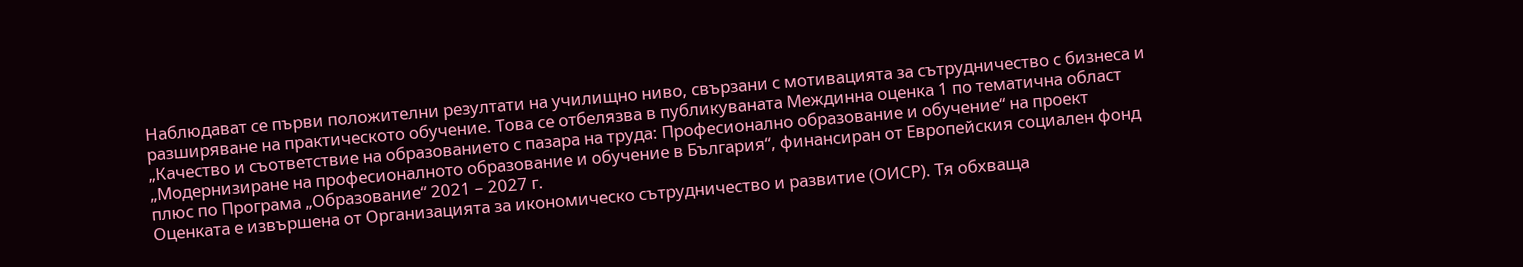Наблюдават се първи положителни резултати на училищно ниво, свързани с мотивацията за сътрудничество с бизнеса и разширяване на практическото обучение. Това се отбелязва в публикуваната Междинна оценка 1 по тематична област „Качество и съответствие на образованието с пазара на труда: Професионално образование и обучение“ на проект „Модернизиране на професионалното образование и обучение в България“, финансиран от Европейския социален фонд плюс по Програма „Образование“ 2021 – 2027 г.
Оценката е извършена от Организацията за икономическо сътрудничество и развитие (ОИСР). Тя обхваща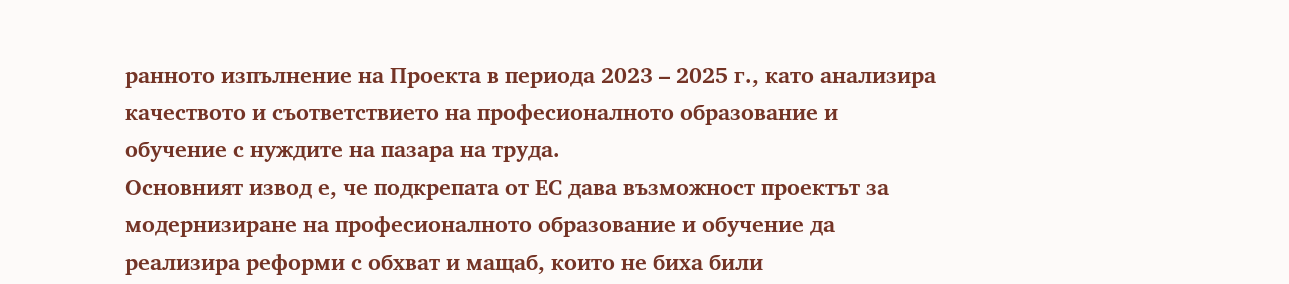ранното изпълнение на Проекта в периода 2023 – 2025 г., като анализира качеството и съответствието на професионалното образование и обучение с нуждите на пазара на труда.
Основният извод е, че подкрепата от ЕС дава възможност проектът за модернизиране на професионалното образование и обучение да реализира реформи с обхват и мащаб, които не биха били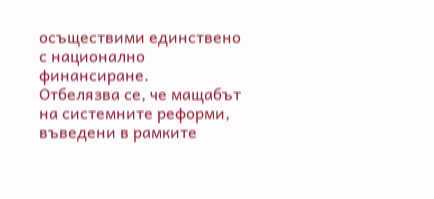осъществими единствено с национално финансиране.
Отбелязва се, че мащабът на системните реформи, въведени в рамките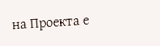на Проекта е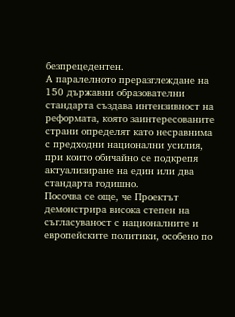безпрецедентен.
А паралелното преразглеждане на 150 държавни образователни стандарта създава интензивност на реформата, която заинтересованите страни определят като несравнима с предходни национални усилия, при които обичайно се подкрепя актуализиране на един или два стандарта годишно.
Посочва се още, че Проектът демонстрира висока степен на съгласуваност с националните и европейските политики, особено по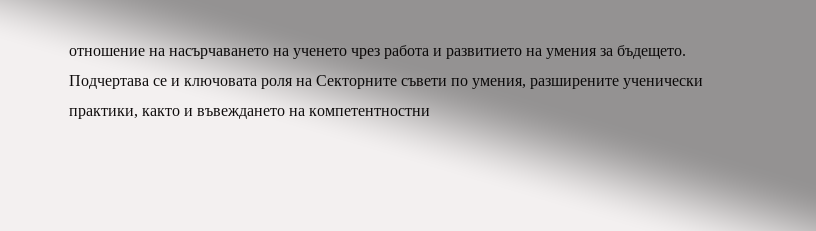отношение на насърчаването на ученето чрез работа и развитието на умения за бъдещето.
Подчертава се и ключовата роля на Секторните съвети по умения, разширените ученически практики, както и въвеждането на компетентностни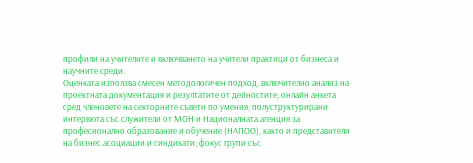профили на учителите и включването на учители практици от бизнеса и научните среди.
Оценката използва смесен методологичен подход, включително анализ на проектната документация и резултатите от дейностите; онлайн анкета сред членовете на секторните съвети по умения; полуструктурирани интервюта със служители от МОН и Националната агенция за професионално образование и обучение (НАПОО), както и представители на бизнес асоциации и синдикати; фокус групи със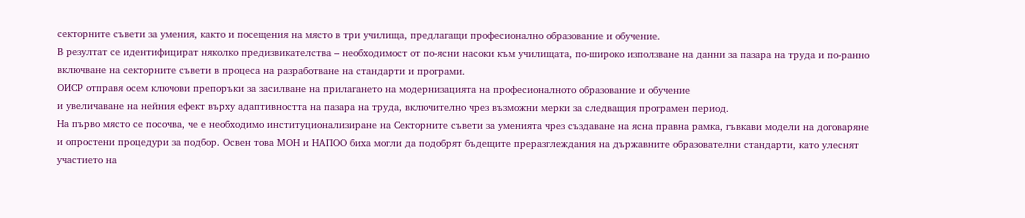секторните съвети за умения, както и посещения на място в три училища, предлагащи професионално образование и обучение.
В резултат се идентифицират няколко предизвикателства – необходимост от по-ясни насоки към училищата, по-широко използване на данни за пазара на труда и по-ранно включване на секторните съвети в процеса на разработване на стандарти и програми.
ОИСР отправя осем ключови препоръки за засилване на прилагането на модернизацията на професионалното образование и обучение
и увеличаване на нейния ефект върху адаптивността на пазара на труда, включително чрез възможни мерки за следващия програмен период.
На първо място се посочва, че е необходимо институционализиране на Секторните съвети за уменията чрез създаване на ясна правна рамка, гъвкави модели на договаряне и опростени процедури за подбор. Освен това МОН и НАПОО биха могли да подобрят бъдещите преразглеждания на държавните образователни стандарти, като улеснят участието на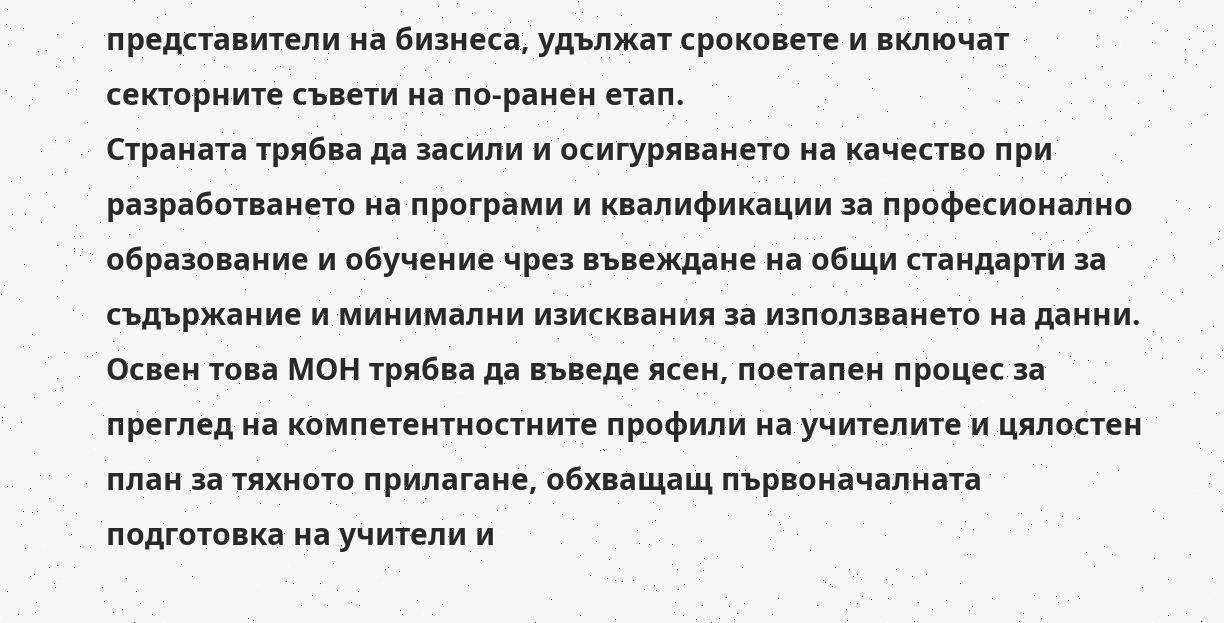представители на бизнеса, удължат сроковете и включат секторните съвети на по-ранен етап.
Страната трябва да засили и осигуряването на качество при разработването на програми и квалификации за професионално образование и обучение чрез въвеждане на общи стандарти за съдържание и минимални изисквания за използването на данни. Освен това МОН трябва да въведе ясен, поетапен процес за преглед на компетентностните профили на учителите и цялостен план за тяхното прилагане, обхващащ първоначалната подготовка на учители и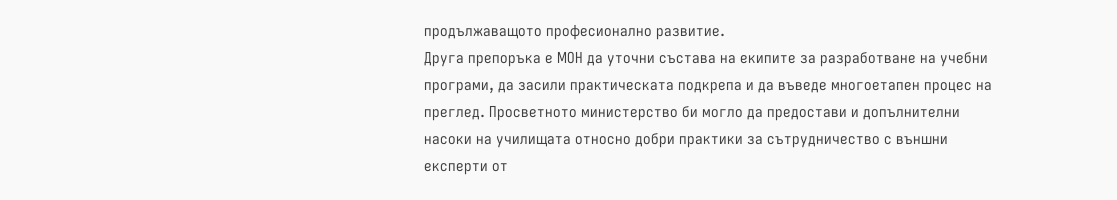продължаващото професионално развитие.
Друга препоръка е МОН да уточни състава на екипите за разработване на учебни програми, да засили практическата подкрепа и да въведе многоетапен процес на преглед. Просветното министерство би могло да предостави и допълнителни насоки на училищата относно добри практики за сътрудничество с външни експерти от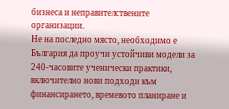бизнеса и неправителствените организации.
Не на последно място, необходимо е България да проучи устойчиви модели за 240-часовите ученически практики, включително нови подходи към финансирането, времевото планиране и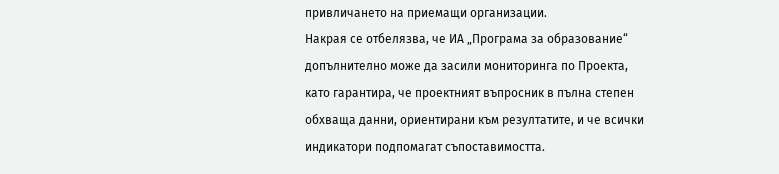привличането на приемащи организации.
Накрая се отбелязва, че ИА „Програма за образование“ допълнително може да засили мониторинга по Проекта, като гарантира, че проектният въпросник в пълна степен обхваща данни, ориентирани към резултатите, и че всички индикатори подпомагат съпоставимостта.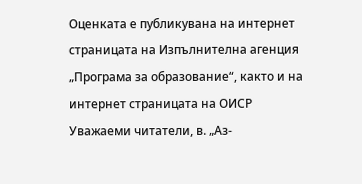Оценката е публикувана на интернет страницата на Изпълнителна агенция „Програма за образование“, както и на интернет страницата на ОИСР
Уважаеми читатели, в. „Аз-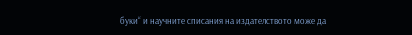буки“ и научните списания на издателството може да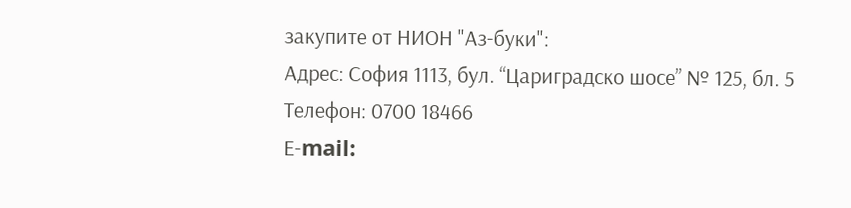закупите от НИОН "Аз-буки":
Адрес: София 1113, бул. “Цариградско шосе” № 125, бл. 5
Телефон: 0700 18466
Е-mail: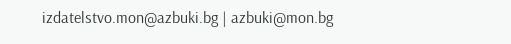izdatelstvo.mon@azbuki.bg | azbuki@mon.bg